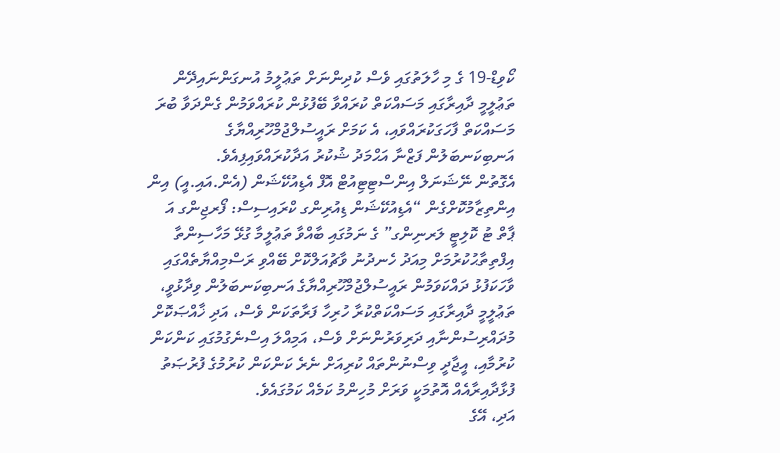ކޯވިޑް-19 ގެ މި ހާލަތުގައި ވެސް ކުދިންނަށް ތަޢުލީމު އުނގަންނައިދޭން ތަޢުލީމީ ދާއިރާގައި މަސައްކަތް ކުރައްވާ ބޭފުޅުން ކުރައްވަމުން ގެންދަވާ ބުރަ މަސައްކަތް ފާހަގަކުރައްވައި، އެ ކަމަށް ރައީސުލްޖުމްހޫރިއްޔާގެ އަނބިކަނބަލުން ފަޒްނާ އަޙްމަދު ޝުކުރު އަދާކުރައްވައިފިއެވެ.
އެގޮތުން ނޭޝަނަލް އިންސްޓިޓިއުޓް އޮފް އެޑިއުކޭޝަން (އެން.އައި.އީ) އިން އިންތިޒާމުކޮށްގެން “އެޑިއުކޭޝަން ޑިއުރިންގ ކްރައިސިސް: ފޯރޖިންގ އަ ޕާތް ޓު ކޮލިޓީ ލަރނިންގ” ގެ ނަމުގައި ބާއްވާ ތަޢުލީމާ ގުޅޭ މަހާސިންތާ އިފްތިތާޙުކުރުމަށް މިއަދު ހެނދުނު ވާޗުއަލްކޮށް ބޭއްވި ރަސްމިއްޔާތެއްގައި ވާހަކަފުޅު ދައްކަވަމުން ރައީސުލްޖުމްހޫރިއްޔާގެ އަނބިކަނބަލުން ވިދާޅުވީ، ތަޢުލީމީ ދާއިރާގައި މަސައްކަތްކުރާ ހުރިހާ ފަރާތަކަން ވެސް، އަދި ޚާއްޞަކޮށް މުދައްރިސުންނާއި ދަރިވަރުންނަށް ވެސް، އަމިއްލަ އިސްނެގުމުގައި ކަންކަން ކުރުމާއި، އީޖާދީ ވިސްނުންތައް ކުރިއަށް ނެރެ ކަންކަން ކުރުމުގެ ފުރުޞަތު ފުޅާދާއިރާއެއް އޮތުމަކީ ވަރަށް މުހިންމު ކަމެއް ކަމުގައެވެ.
އަދި، އޭގެ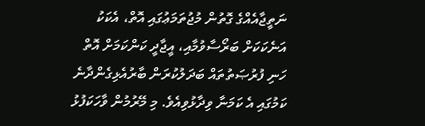ނަތީޖާއެއްގެ ގޮތުން މުޖުތަމަޢުގައި އޮތް، އެކަކު އަނެކަކަށް ބަރޯސާވުމާއި، އީޖާދީ ކަންކަމަށް އޮތް ހަނި ފުރުޞަތުތައް ބަދަލުކުރަން ބާރުއެޅިގެންދާނެ ކަމުގައި އެ ކަމަނާ ވިދާޅުވިއެވެ. މި މޭރުމުން ވާހަކަފުޅު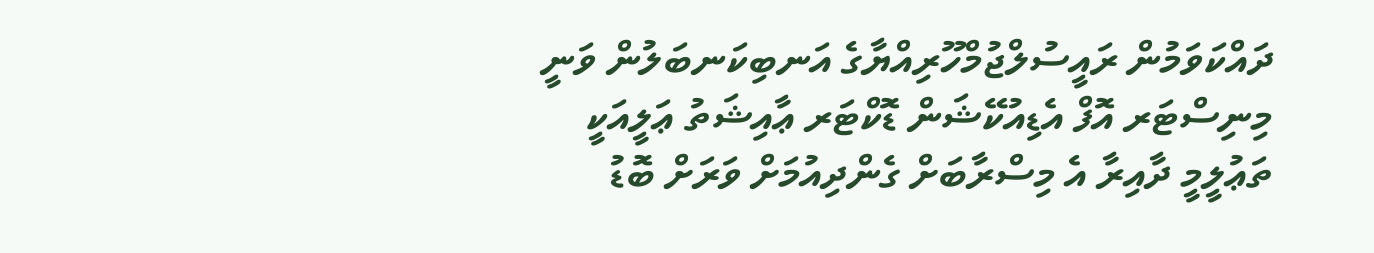ދައްކަވަމުން ރައީސުލްޖުމްހޫރިއްޔާގެ އަނބިކަނބަލުން ވަނީ މިނިސްޓަރ އޮފް އެޑިއުކޭޝަން ޑޮކްޓަރ ޢާއިޝަތު ޢަލީއަކީ ތަޢުލީމީ ދާއިރާ އެ މިސްރާބަށް ގެންދިއުމަށް ވަރަށް ބޮޑު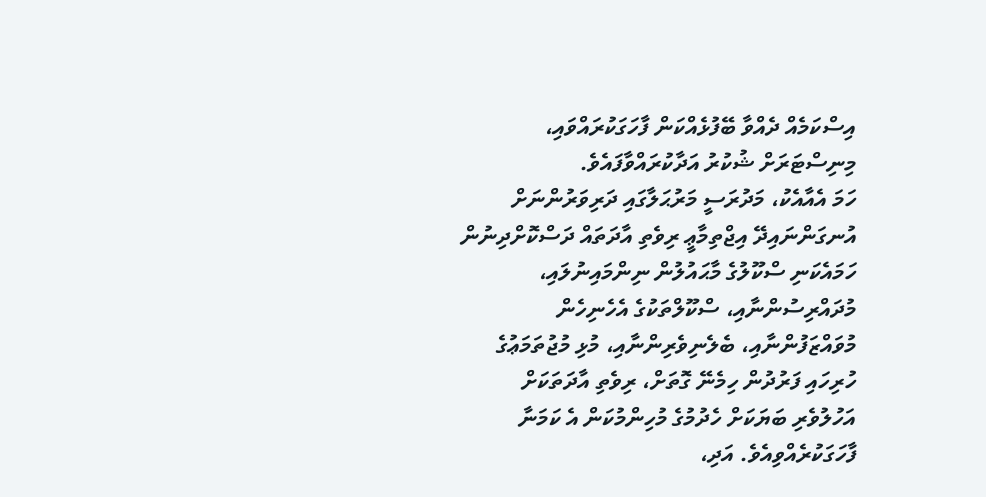އިސްކަމެއް ދެއްވާ ބޭފުޅެއްކަން ފާހަގަކުރައްވައި، މިނިސްޓަރަށް ޝުކުރު އަދާކުރައްވާފައެވެ.
ހަމަ އެއާއެކު، މަދުރަސީ މަރުޙަލާގައި ދަރިވަރުންނަށް އުނގަންނައިދޭ އިޖްތިމާޢީ ރިވެތި އާދަތައް ދަސްކޮށްދިނުން ހަމައެކަނި ސްކޫލުގެ މާޙައުލުން ނިންމައިނުލައި، މުދައްރިސުންނާއި، ސްކޫލްތަކުގެ އެހެނިހެން މުވައްޒަފުންނާއި، ބެލެނިވެރިންނާއި، މުޅި މުޖުތަމަޢުގެ ހުރިހައި ފަރުދުން ހިމެނޭ ގޮތަށް، ރިވެތި އާދަތަކަށް އަހުލުވެރި ބަޔަކަށް ހެދުމުގެ މުހިންމުކަން އެ ކަމަނާ ފާހަގަކުރެއްވިއެވެ. އަދި،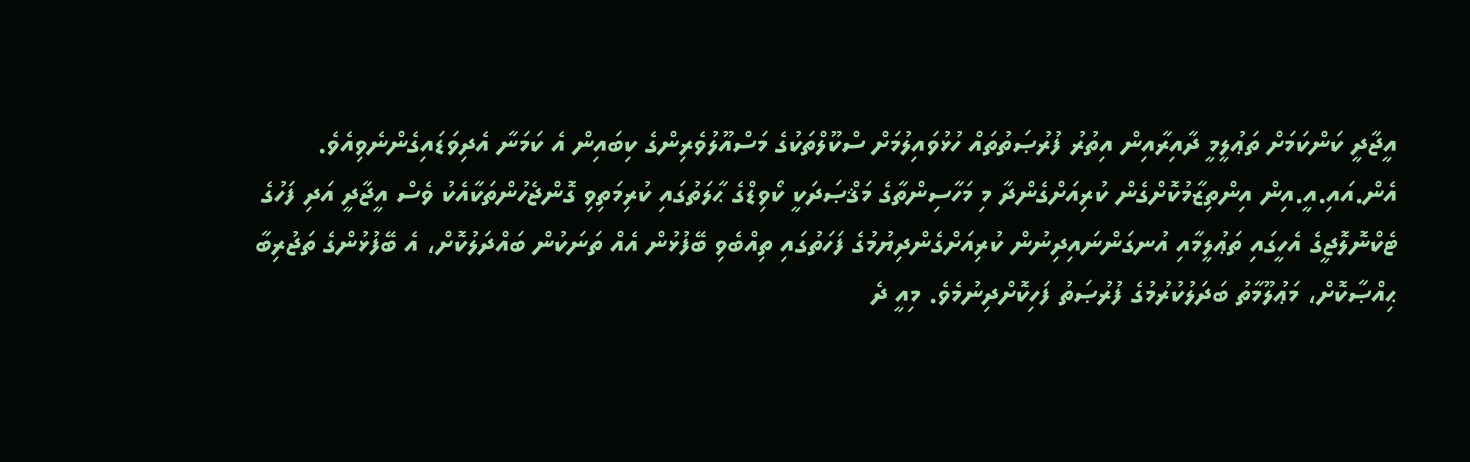އީޖާދީ ކަންކަމަށް ތަޢުލީމީ ދާއިރާއިން އިތުރު ފުރުޞަތުތައް ހުޅުވައިލުމަށް ސްކޫލްތަކުގެ މަސްއޫލުވެރިންގެ ކިބައިން އެ ކަމަނާ އެދިވަޑައިގެންނެވިއެވެ.
އެން.އައި.އީ.އިން އިންތިޒާމުކޮށްގެން ކުރިއަށްގެންދާ މި މަހާސިންތާގެ މަޤްޞަދަކީ ކޯވިޑްގެ ޙާލަތުގައި ކުރިމަތިވި ގޮންޖެހުންތަކާއެކު ވެސް އީޖާދީ އަދި ފަހުގެ ޓެކްނޮލޮޖީގެ އެހީގައި ތަޢުލީމާއި އުނގަންނައިދިނުން ކުރިއަށްގެންދިޔުމުގެ ފަހަތުގައި ތިއްބެވި ބޭފުޅުން އެއް ތަނަކުން ބައްދަލުކޮށް، އެ ބޭފުޅުންގެ ތަޖުރިބާ ޙިއްޞާކޮށް، މަޢުލޫމާތު ބަދަލުކުރުމުގެ ފުރުޞަތު ފަހިކޮށްދިނުމެވެ. މިއީ ދެ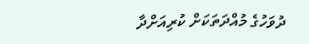ދުވަހުގެ މުއްދަތަކަށް ކުރިއަށްދާ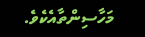މަހާސިންތާއެކެވެ.